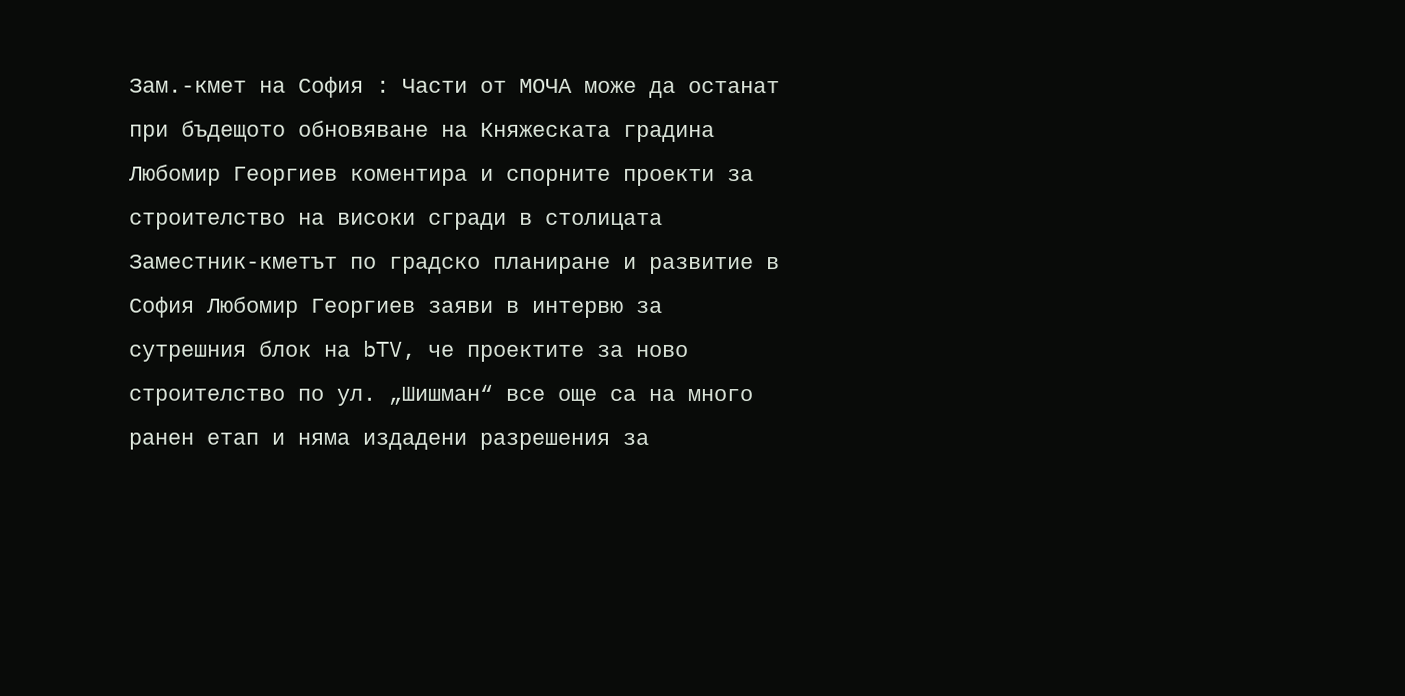Зам.-кмет на София : Части от МОЧА може да останат при бъдещото обновяване на Княжеската градина
Любомир Георгиев коментира и спорните проекти за строителство на високи сгради в столицата
Заместник-кметът по градско планиране и развитие в София Любомир Георгиев заяви в интервю за сутрешния блок на bTV, че проектите за ново строителство по ул. „Шишман“ все още са на много ранен етап и няма издадени разрешения за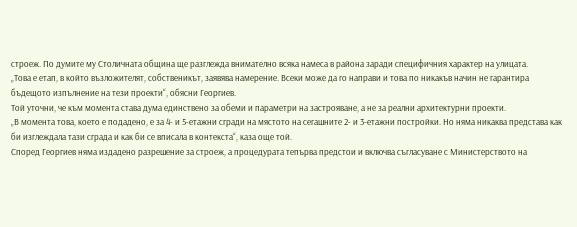строеж. По думите му Столичната община ще разглежда внимателно всяка намеса в района заради специфичния характер на улицата.
„Това е етап, в който възложителят, собственикът, заявява намерение. Всеки може да го направи и това по никакъв начин не гарантира бъдещото изпълнение на тези проекти“, обясни Георгиев.
Той уточни, че към момента става дума единствено за обеми и параметри на застрояване, а не за реални архитектурни проекти.
„В момента това, което е подадено, е за 4- и 5-етажни сгради на мястото на сегашните 2- и 3-етажни постройки. Но няма никаква представа как би изглеждала тази сграда и как би се вписала в контекста“, каза още той.
Според Георгиев няма издадено разрешение за строеж, а процедурата тепърва предстои и включва съгласуване с Министерството на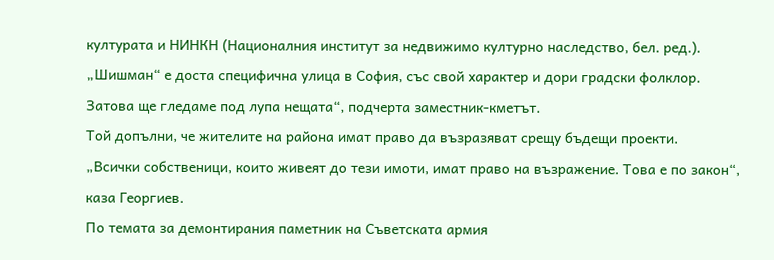културата и НИНКН (Националния институт за недвижимо културно наследство, бел. ред.).
„Шишман“ е доста специфична улица в София, със свой характер и дори градски фолклор. Затова ще гледаме под лупа нещата“, подчерта заместник-кметът.
Той допълни, че жителите на района имат право да възразяват срещу бъдещи проекти.
„Всички собственици, които живеят до тези имоти, имат право на възражение. Това е по закон“, каза Георгиев.
По темата за демонтирания паметник на Съветската армия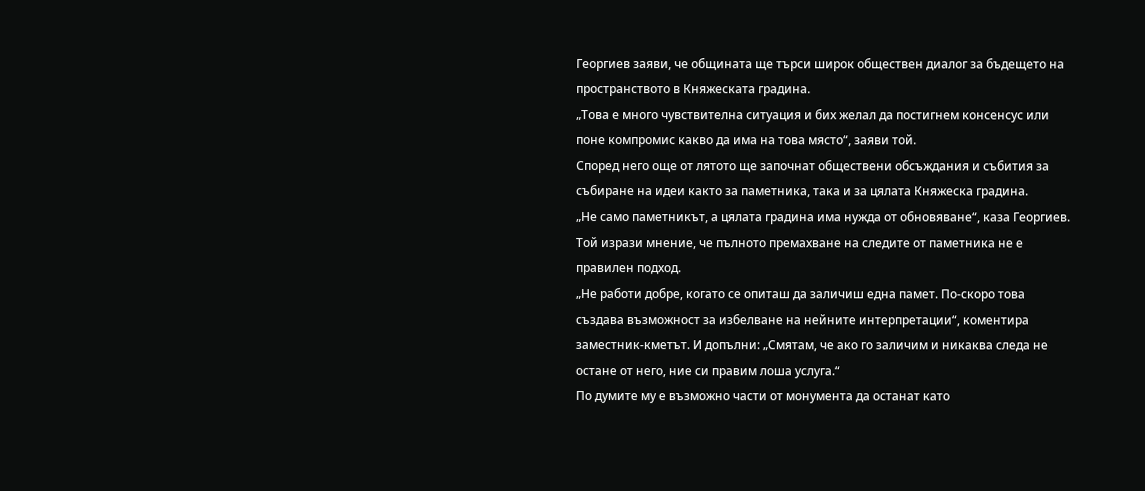Георгиев заяви, че общината ще търси широк обществен диалог за бъдещето на пространството в Княжеската градина.
„Това е много чувствителна ситуация и бих желал да постигнем консенсус или поне компромис какво да има на това място“, заяви той.
Според него още от лятото ще започнат обществени обсъждания и събития за събиране на идеи както за паметника, така и за цялата Княжеска градина.
„Не само паметникът, а цялата градина има нужда от обновяване“, каза Георгиев.
Той изрази мнение, че пълното премахване на следите от паметника не е правилен подход.
„Не работи добре, когато се опиташ да заличиш една памет. По-скоро това създава възможност за избелване на нейните интерпретации“, коментира заместник-кметът. И допълни: „Смятам, че ако го заличим и никаква следа не остане от него, ние си правим лоша услуга.“
По думите му е възможно части от монумента да останат като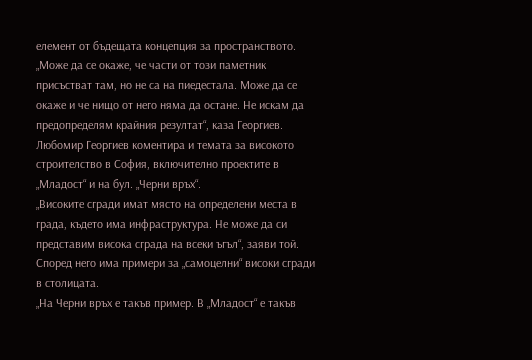елемент от бъдещата концепция за пространството.
„Може да се окаже, че части от този паметник присъстват там, но не са на пиедестала. Може да се окаже и че нищо от него няма да остане. Не искам да предопределям крайния резултат“, каза Георгиев.
Любомир Георгиев коментира и темата за високото строителство в София, включително проектите в „Младост“ и на бул. „Черни връх“.
„Високите сгради имат място на определени места в града, където има инфраструктура. Не може да си представим висока сграда на всеки ъгъл“, заяви той.
Според него има примери за „самоцелни“ високи сгради в столицата.
„На Черни връх е такъв пример. В „Младост“ е такъв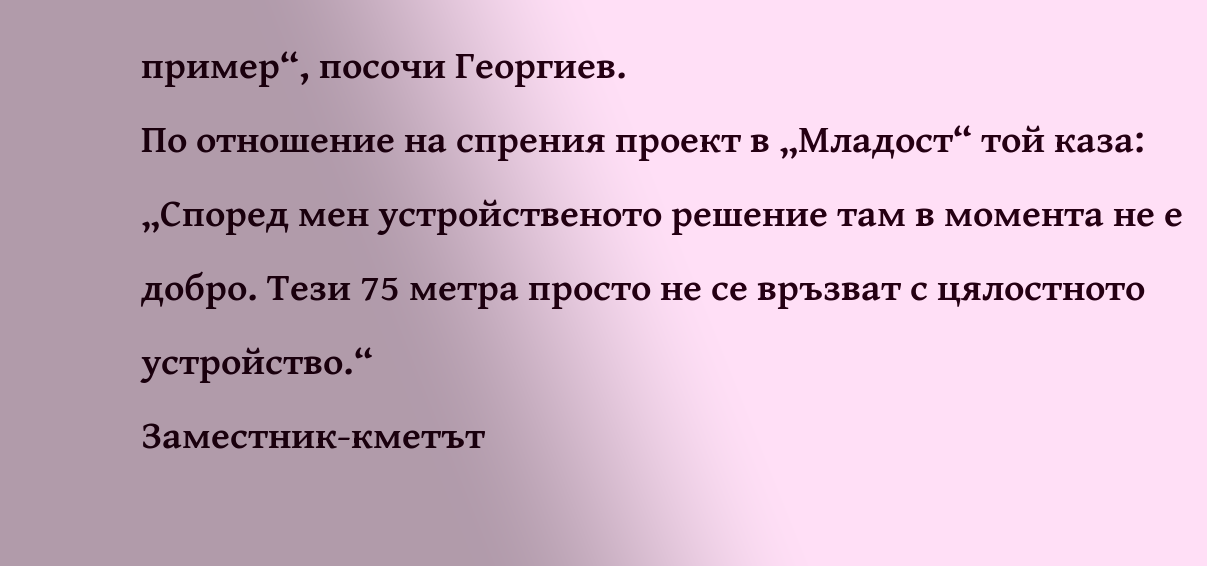пример“, посочи Георгиев.
По отношение на спрения проект в „Младост“ той каза: „Според мен устройственото решение там в момента не е добро. Тези 75 метра просто не се връзват с цялостното устройство.“
Заместник-кметът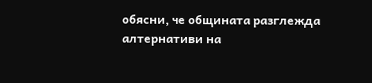обясни, че общината разглежда алтернативи на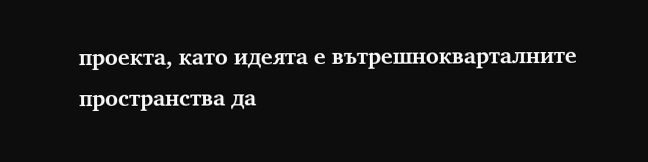проекта, като идеята е вътрешнокварталните пространства да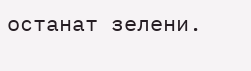останат зелени.